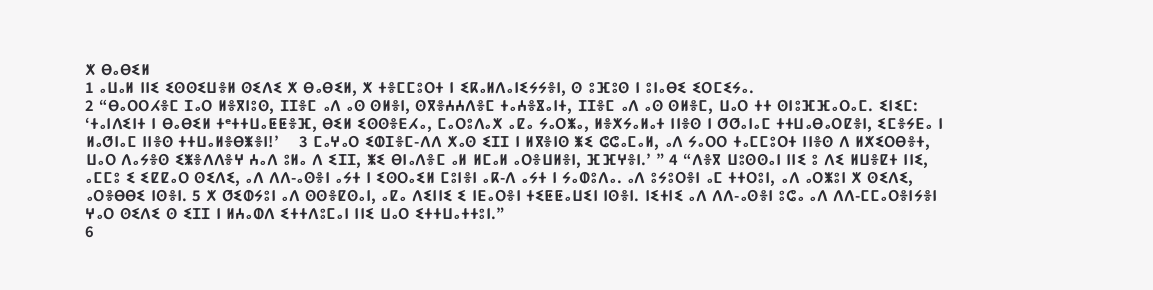ⵅ ⴱⴰⴱⵉⵍ
1 ⴰⵡⴰⵍ ⵏⵏⵉ ⵉⵙⵙⵉⵡⴻⵍ ⵙⵉⴷⵉ ⵅ ⴱⴰⴱⵉⵍ, ⵅ ⵜⴻⵎⵎⵓⵔⵜ ⵏ ⵉⴽⴰⵍⴷⴰⵏⵉⵢⵢⴻⵏ, ⵙ ⵓⴼⵓⵙ ⵏ ⵓⵏⴰⴱⵉ ⵉⵔⵎⵉⵢⴰ.
2 “ⴱⴰⵔⵔⵃⴻⵎ ⵊⴰⵔ ⵍⴻⴳⵏⵓⵙ, ⵊⵊⴻⵎ ⴰⴷ ⴰⵙ ⵙⵍⴻⵏ, ⵙⴳⴻⵄⵄⴷⴻⵎ ⵜⴰⵄⴻⴵⴰⵏⵜ, ⵊⵊⴻⵎ ⴰⴷ ⴰⵙ ⵙⵍⴻⵎ, ⵡⴰⵔ ⵜⵜ ⵙⵏⵓⴼⴼⴰⵔⴰⵎ. ⵉⵏⵉⵎ: ‘ⵜⴰⵏⴷⵉⵏⵜ ⵏ ⴱⴰⴱⵉⵍ ⵜᵉⵜⵜⵡⴰⵟⵟⴻⴼ, ⴱⵉⵍ ⵉⵙⵙⴻⴹⵃⴰ, ⵎⴰⵔⵓⴷⴰⵅ ⴰⵇⴰ ⵢⴰⵔⵥⴰ, ⵍⴻⵅⵢⴰⵍⴰⵜ ⵏⵏⴻⵙ ⵏ ⵚⵚⴰⵏⴰⵎ ⵜⵜⵡⴰⴱⴰⵔⵇⴻⵏ, ⵉⵎⴻⵢⴹⴰ ⵏ ⵍⴰⵚⵏⴰⵎ ⵏⵏⴻⵙ ⵜⵜⵡⴰⵍⴻⴱⵥⴻⵏ!’    3 ⵎⴰⵖⴰⵔ ⵉⵀⵊⴻⵎ-ⴷⴷ ⵅⴰⵙ ⵉⵊⵊ ⵏ ⵍⴳⴻⵏⵙ ⵥⵉ ⵛⵛⴰⵎⴰⵍ, ⴰⴷ ⵢⴰⵔⵔ ⵜⴰⵎⵎⵓⵔⵜ ⵏⵏⴻⵙ ⴷ ⵍⵅⵉⵔⴱⴻⵜ, ⵡⴰⵔ ⴷⴰⵢⴻⵙ ⵉⵥⴻⴷⴷⴻⵖ ⵄⴰⴷ ⵓⵍⴰ ⴷ ⵉⵊⵊ, ⵥⵉ ⴱⵏⴰⴷⴻⵎ ⴰⵍ ⵍⵎⴰⵍ ⴰⵔⴻⵡⵍⴻⵏ, ⴼⴼⵖⴻⵏ.’ ” 4 “ⴷⴻⴳ ⵡⵓⵙⵙⴰⵏ ⵏⵏⵉ ⵓ ⴷⵉ ⵍⵡⴻⵇⵜ ⵏⵏⵉ, ⴰⵎⵎⵓ ⵉ ⵉⵇⵇⴰⵔ ⵙⵉⴷⵉ, ⴰⴷ ⴷⴷ-ⴰⵙⴻⵏ ⴰⵢⵜ ⵏ ⵉⵙⵔⴰⵉⵍ ⵎⵓⵏⴻⵏ ⴰⴽ-ⴷ ⴰⵢⵜ ⵏ ⵢⴰⵀⵓⴷⴰ. ⴰⴷ ⵓⵢⵓⵔⴻⵏ ⴰⵎ ⵜⵜⵔⵓⵏ, ⴰⴷ ⴰⵔⵥⵓⵏ ⵅ ⵙⵉⴷⵉ, ⴰⵔⴻⴱⴱⵉ ⵏⵙⴻⵏ. 5 ⵅ ⵚⵉⵀⵢⵓⵏ ⴰⴷ ⵙⵙⴻⵇⵙⴰⵏ, ⴰⵇⴰ ⴷⵉⵏⵏⵉ ⵉ ⵏⴹⴰⵔⴻⵏ ⵜⵉⵟⵟⴰⵡⵉⵏ ⵏⵙⴻⵏ. ⵏⵉⵜⵏⵉ ⴰⴷ ⴷⴷ-ⴰⵙⴻⵏ ⵓⵛⴰ ⴰⴷ ⴷⴷ-ⵎⵎⴰⵔⴻⵏⵢⴻⵏ ⵖⴰⵔ ⵙⵉⴷⵉ ⵙ ⵉⵊⵊ ⵏ ⵍⵄⴰⵀⴷ ⵉⵜⵜⴷⵓⵎⴰⵏ ⵏⵏⵉ ⵡⴰⵔ ⵉⵜⵜⵡⴰⵜⵜⵓⵏ.”
6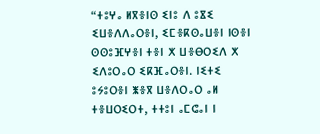“ⵜⵓⵖⴰ ⵍⴳⴻⵏⵙ ⵉⵏⵓ ⴷ ⵓⴵⵉ ⵉⵡⴻⴷⴷⴰⵔⴻⵏ, ⵉⵎⴻⴽⵙⴰⵡⴻⵏ ⵏⵙⴻⵏ ⵙⵙⵓⴼⵖⴻⵏ ⵜⴻⵏ ⵅ ⵡⴻⴱⵔⵉⴷ ⵅ ⵉⴷⵓⵔⴰⵔ ⵉⴽⴼⴰⵔⴻⵏ. ⵏⵉⵜⵉ ⵓⵢⵓⵔⴻⵏ ⵥⴻⴳ ⵡⴻⴷⵔⴰⵔ ⴰⵍ ⵜⴻⵡⵔⵉⵔⵜ, ⵜⵜⵓⵏ ⴰⵎⵛⴰⵏ ⵏ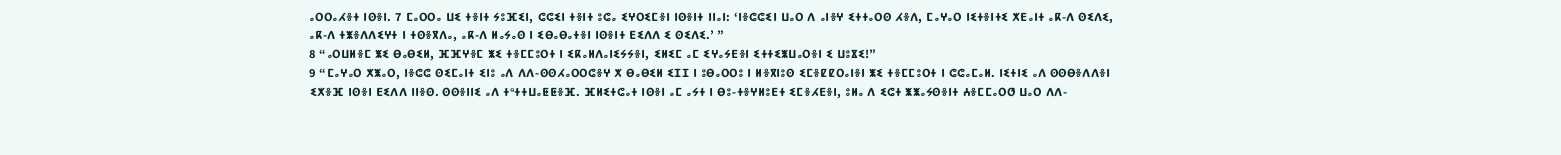ⴰⵔⵔⴰⵃⴻⵜ ⵏⵙⴻⵏ. 7 ⵎⴰⵔⵔⴰ ⵡⵉ ⵜⴻⵏⵜ ⵢⵓⴼⵉⵏ, ⵛⵛⵉⵏ ⵜⴻⵏⵜ ⵓⵛⴰ ⵉⵖⵔⵉⵎⴻⵏ ⵏⵙⴻⵏⵜ ⵏⵏⴰⵏ: ‘ⵏⴻⵛⵛⵉⵏ ⵡⴰⵔ ⴷ ⴰⵏⴻⵖ ⵉⵜⵜⴰⵔⵙ ⵃⴻⴷ, ⵎⴰⵖⴰⵔ ⵏⵉⵜⴻⵏⵜⵉ ⵅⴹⴰⵏⵜ ⴰⴽ-ⴷ ⵙⵉⴷⵉ, ⴰⴽ-ⴷ ⵜⵥⴻⴷⴷⵉⵖⵜ ⵏ ⵜⵙⴻⴳⴷⴰ, ⴰⴽ-ⴷ ⵍⴰⵢⴰⵙ ⵏ ⵉⴱⴰⴱⴰⵜⴻⵏ ⵏⵙⴻⵏⵜ ⴹⵉⴷⴷ ⵉ ⵙⵉⴷⵉ.’ ”
8 “ⴰⵔⵡⵍⴻⵎ ⵥⵉ ⴱⴰⴱⵉⵍ, ⴼⴼⵖⴻⵎ ⵥⵉ ⵜⴻⵎⵎⵓⵔⵜ ⵏ ⵉⴽⴰⵍⴷⴰⵏⵉⵢⵢⴻⵏ, ⵉⵍⵉⵎ ⴰⵎ ⵉⵖⴰⵢⴹⴻⵏ ⵉⵜⵜⵉⵥⵡⴰⵔⴻⵏ ⵉ ⵡⵓⴵⵉ!”
9 “ⵎⴰⵖⴰⵔ ⵅⵥⴰⵔ, ⵏⴻⵛⵛ ⵙⵉⵎⴰⵏⵜ ⵉⵏⵓ ⴰⴷ ⴷⴷ-ⵙⵙⵃⴰⵔⵔⵛⴻⵖ ⵅ ⴱⴰⴱⵉⵍ ⵉⵊⵊ ⵏ ⵓⴱⴰⵔⵔⵓ ⵏ ⵍⴻⴳⵏⵓⵙ ⵉⵎⴻⵇⵇⵔⴰⵏⴻⵏ ⵥⵉ ⵜⴻⵎⵎⵓⵔⵜ ⵏ ⵛⵛⴰⵎⴰⵍ. ⵏⵉⵜⵏⵉ ⴰⴷ ⵙⵙⴱⴻⴷⴷⴻⵏ ⵉⵅⴻⴼ ⵏⵙⴻⵏ ⴹⵉⴷⴷ ⵏⵏⴻⵙ. ⵙⵙⴻⵏⵏⵉ ⴰⴷ ⵜᵉⵜⵜⵡⴰⵟⵟⴻⴼ. ⴼⵍⵉⵜⵛⴰⵜ ⵏⵙⴻⵏ ⴰⵎ ⴰⵢⵜ ⵏ ⴱⵓ-ⵜⴻⵖⵍⵓⴹⵜ ⵉⵎⴻⵃⴹⴻⵏ, ⵓⵍⴰ ⴷ ⵉⵛⵜ ⵥⵥⴰⵢⵙⴻⵏⵜ ⵄⴻⵎⵎⴰⵔⵚ ⵡⴰⵔ ⴷⴷ-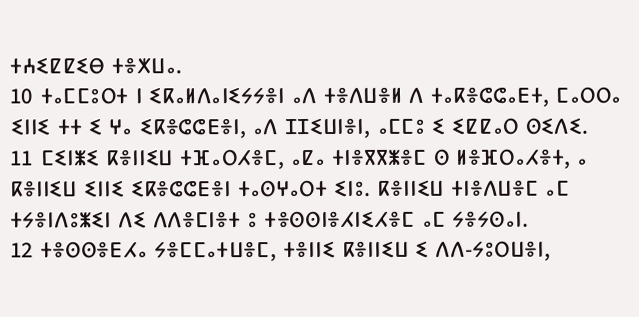ⵜⵄⵉⵇⵇⵉⴱ ⵜⴻⵅⵡⴰ.
10 ⵜⴰⵎⵎⵓⵔⵜ ⵏ ⵉⴽⴰⵍⴷⴰⵏⵉⵢⵢⴻⵏ ⴰⴷ ⵜⴻⴷⵡⴻⵍ ⴷ ⵜⴰⴽⴻⵛⵛⴰⴹⵜ, ⵎⴰⵔⵔⴰ ⵉⵏⵏⵉ ⵜⵜ ⵉ ⵖⴰ ⵉⴽⴻⵛⵛⴹⴻⵏ, ⴰⴷ ⵊⵊⵉⵡⵏⴻⵏ, ⴰⵎⵎⵓ ⵉ ⵉⵇⵇⴰⵔ ⵙⵉⴷⵉ.
11 ⵎⵉⵏⵥⵉ ⴽⴻⵏⵏⵉⵡ ⵜⴼⴰⵔⵃⴻⵎ, ⴰⵇⴰ ⵜⵏⴻⴳⴳⵥⴻⵎ ⵙ ⵍⴻⴼⵔⴰⵃⴻⵜ, ⴰ ⴽⴻⵏⵏⵉⵡ ⵉⵏⵏⵉ ⵉⴽⴻⵛⵛⴹⴻⵏ ⵜⴰⵙⵖⴰⵔⵜ ⵉⵏⵓ. ⴽⴻⵏⵏⵉⵡ ⵜⵏⴻⴷⵡⴻⵎ ⴰⵎ ⵜⵢⴻⵏⴷⵓⵥⵉⵏ ⴷⵉ ⴷⴷⴻⵎⵏⴻⵜ ⵓ ⵜⴻⵙⵙⵏⴻⵃⵏⵉⵃⴻⵎ ⴰⵎ ⵢⴻⵢⵙⴰⵏ.
12 ⵜⴻⵙⵙⴻⴹⵃⴰ ⵢⴻⵎⵎⴰⵜⵡⴻⵎ, ⵜⴻⵏⵏⵉ ⴽⴻⵏⵏⵉⵡ ⵉ ⴷⴷ-ⵢⵓⵔⵡⴻⵏ,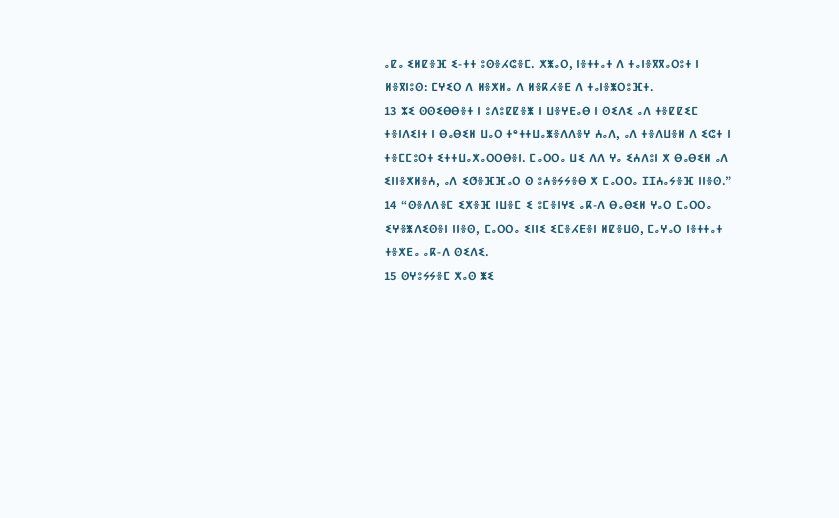ⴰⵇⴰ ⵉⵍⵇⴻⴼ ⵉ-ⵜⵜ ⵓⵙⴻⵃⵛⴻⵎ. ⵅⵥⴰⵔ, ⵏⴻⵜⵜⴰⵜ ⴷ ⵜⴰⵏⴻⴳⴳⴰⵔⵓⵜ ⵏ ⵍⴻⴳⵏⵓⵙ: ⵎⵖⵉⵔ ⴷ ⵍⴻⵅⵍⴰ ⴷ ⵍⴻⴽⵃⴻⴹ ⴷ ⵜⴰⵏⴻⵥⵔⵓⴼⵜ.
13 ⵣⵉ ⵙⵙⵉⴱⴱⴻⵜ ⵏ ⵓⴷⵓⵇⵇⴻⵥ ⵏ ⵡⴻⵖⴹⴰⴱ ⵏ ⵙⵉⴷⵉ ⴰⴷ ⵜⴻⵇⵇⵉⵎ ⵜⴻⵏⴷⵉⵏⵜ ⵏ ⴱⴰⴱⵉⵍ ⵡⴰⵔ ⵜᵉⵜⵜⵡⴰⵥⴻⴷⴷⴻⵖ ⵄⴰⴷ, ⴰⴷ ⵜⴻⴷⵡⴻⵍ ⴷ ⵉⵛⵜ ⵏ ⵜⴻⵎⵎⵓⵔⵜ ⵉⵜⵜⵡⴰⵅⴰⵔⵔⴱⴻⵏ. ⵎⴰⵔⵔⴰ ⵡⵉ ⴷⴷ ⵖⴰ ⵉⵄⴷⵓⵏ ⵅ ⴱⴰⴱⵉⵍ ⴰⴷ ⵉⵏⵏⴻⵅⵍⴻⵄ, ⴰⴷ ⵉⵚⴻⴼⴼⴰⵔ ⵙ ⵓⵄⴻⵢⵢⴻⴱ ⵅ ⵎⴰⵔⵔⴰ ⵊⵊⵄⴰⵢⴻⴼ ⵏⵏⴻⵙ.”
14 “ⵙⴻⴷⴷⴻⵎ ⵉⵅⴻⴼ ⵏⵡⴻⵎ ⵉ ⵓⵎⴻⵏⵖⵉ ⴰⴽ-ⴷ ⴱⴰⴱⵉⵍ ⵖⴰⵔ ⵎⴰⵔⵔⴰ ⵉⵖⴻⵥⴷⵉⵙⴻⵏ ⵏⵏⴻⵙ, ⵎⴰⵔⵔⴰ ⵉⵏⵏⵉ ⵉⵎⴻⵃⴹⴻⵏ ⵍⵇⴻⵡⵙ, ⵎⴰⵖⴰⵔ ⵏⴻⵜⵜⴰⵜ ⵜⴻⵅⴹⴰ ⴰⴽ-ⴷ ⵙⵉⴷⵉ.
15 ⵙⵖⵓⵢⵢⴻⵎ ⵅⴰⵙ ⵥⵉ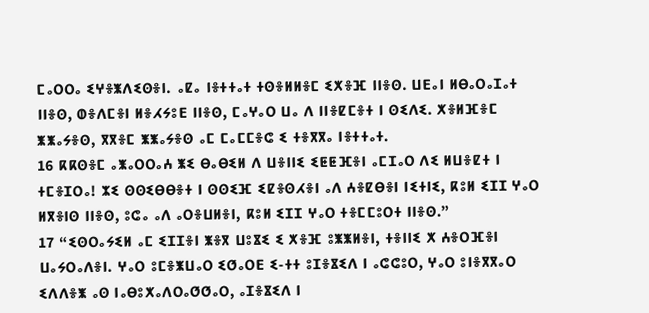ⵎⴰⵔⵔⴰ ⵉⵖⴻⵥⴷⵉⵙⴻⵏ. ⴰⵇⴰ ⵏⴻⵜⵜⴰⵜ ⵜⵙⴻⵍⵍⴻⵎ ⵉⵅⴻⴼ ⵏⵏⴻⵙ. ⵡⴹⴰⵏ ⵍⴱⴰⵔⴰⵊⴰⵜ ⵏⵏⴻⵙ, ⵀⴻⴷⵎⴻⵏ ⵍⴻⵃⵢⵓⴹ ⵏⵏⴻⵙ, ⵎⴰⵖⴰⵔ ⵡⴰ ⴷ ⵏⵏⴻⵇⵎⴻⵜ ⵏ ⵙⵉⴷⵉ. ⵅⴻⵍⴼⴻⵎ ⵥⵥⴰⵢⴻⵙ, ⴳⴳⴻⵎ ⵥⵥⴰⵢⴻⵙ ⴰⵎ ⵎⴰⵎⵎⴻⵛ ⵉ ⵜⴻⴳⴳⴰ ⵏⴻⵜⵜⴰⵜ.
16 ⴽⴽⵙⴻⵎ ⴰⵥⴰⵔⵔⴰⵄ ⵥⵉ ⴱⴰⴱⵉⵍ ⴷ ⵡⴻⵏⵏⵉ ⵉⵟⵟⴼⴻⵏ ⴰⵎⵊⴰⵔ ⴷⵉ ⵍⵡⴻⵇⵜ ⵏ ⵜⵎⴻⵊⵔⴰ! ⵣⵉ ⵙⵙⵉⴱⴱⴻⵜ ⵏ ⵙⵙⵉⴼ ⵉⵇⴻⵙⵃⴻⵏ ⴰⴷ ⵄⴻⵇⴱⴻⵏ ⵏⵉⵜⵏⵉ, ⴽⵓⵍ ⵉⵊⵊ ⵖⴰⵔ ⵍⴳⴻⵏⵙ ⵏⵏⴻⵙ, ⵓⵛⴰ ⴰⴷ ⴰⵔⴻⵡⵍⴻⵏ, ⴽⵓⵍ ⵉⵊⵊ ⵖⴰⵔ ⵜⴻⵎⵎⵓⵔⵜ ⵏⵏⴻⵙ.”
17 “ⵉⵙⵔⴰⵢⵉⵍ ⴰⵎ ⵉⵊⵊⴻⵏ ⵥⴻⴳ ⵡⵓⴵⵉ ⵉ ⵅⴻⴼ ⵓⵥⵥⵍⴻⵏ, ⵜⴻⵏⵏⵉ ⵅ ⵄⴻⵔⴼⴻⵏ ⵡⴰⵢⵔⴰⴷⴻⵏ. ⵖⴰⵔ ⵓⵎⴻⵥⵡⴰⵔ ⵉⵚⴰⵔⴹ ⵉ-ⵜⵜ ⵓⵊⴻⴵⵉⴷ ⵏ ⴰⵛⵛⵓⵔ, ⵖⴰⵔ ⵓⵏⴻⴳⴳⴰⵔ ⵉⴷⴷⴻⵥ ⴰⵙ ⵏⴰⴱⵓⵅⴰⴷⵔⴰⵚⵚⴰⵔ, ⴰⵊⴻⴵⵉⴷ ⵏ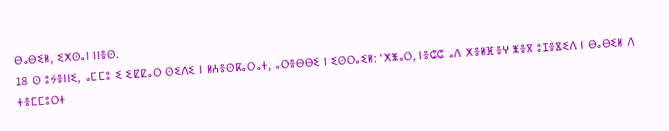ⴱⴰⴱⵉⵍ, ⵉⵅⵙⴰⵏ ⵏⵏⴻⵙ.
18 ⵙ ⵓⵢⴻⵏⵏⵉ, ⴰⵎⵎⵓ ⵉ ⵉⵇⵇⴰⵔ ⵙⵉⴷⵉ ⵏ ⵍⵄⴻⵙⴽⴰⵔⴰⵜ, ⴰⵔⴻⴱⴱⵉ ⵏ ⵉⵙⵔⴰⵉⵍ: ‘ⵅⵥⴰⵔ, ⵏⴻⵛⵛ ⴰⴷ ⵅⴻⵍⴼⴻⵖ ⵥⴻⴳ ⵓⵊⴻⴵⵉⴷ ⵏ ⴱⴰⴱⵉⵍ ⴷ ⵜⴻⵎⵎⵓⵔⵜ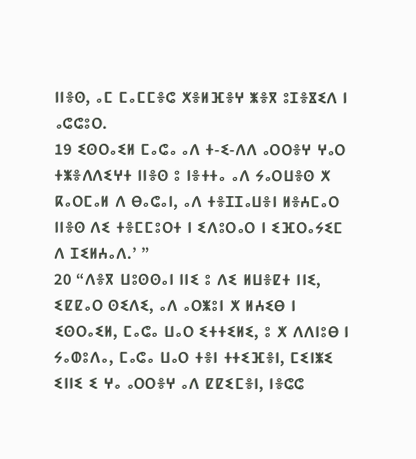ⵏⵏⴻⵙ, ⴰⵎ ⵎⴰⵎⵎⴻⵛ ⵅⴻⵍⴼⴻⵖ ⵥⴻⴳ ⵓⵊⴻⴵⵉⴷ ⵏ ⴰⵛⵛⵓⵔ.
19 ⵉⵙⵔⴰⵉⵍ ⵎⴰⵛⴰ ⴰⴷ ⵜ-ⵉ-ⴷⴷ ⴰⵔⵔⴻⵖ ⵖⴰⵔ ⵜⵥⴻⴷⴷⵉⵖⵜ ⵏⵏⴻⵙ ⵓ ⵏⴻⵜⵜⴰ ⴰⴷ ⵢⴰⵔⵡⴻⵙ ⵅ ⴽⴰⵔⵎⴰⵍ ⴷ ⴱⴰⵛⴰⵏ, ⴰⴷ ⵜⴻⵊⵊⴰⵡⴻⵏ ⵍⴻⵄⵎⴰⵔ ⵏⵏⴻⵙ ⴷⵉ ⵜⴻⵎⵎⵓⵔⵜ ⵏ ⵉⴷⵓⵔⴰⵔ ⵏ ⵉⴼⵔⴰⵢⵉⵎ ⴷ ⵊⵉⵍⵄⴰⴷ.’ ”
20 “ⴷⴻⴳ ⵡⵓⵙⵙⴰⵏ ⵏⵏⵉ ⵓ ⴷⵉ ⵍⵡⴻⵇⵜ ⵏⵏⵉ, ⵉⵇⵇⴰⵔ ⵙⵉⴷⵉ, ⴰⴷ ⴰⵔⵥⵓⵏ ⵅ ⵍⵄⵉⴱ ⵏ ⵉⵙⵔⴰⵉⵍ, ⵎⴰⵛⴰ ⵡⴰⵔ ⵉⵜⵜⵉⵍⵉ, ⵓ ⵅ ⴷⴷⵏⵓⴱ ⵏ ⵢⴰⵀⵓⴷⴰ, ⵎⴰⵛⴰ ⵡⴰⵔ ⵜⴻⵏ ⵜⵜⵉⴼⴻⵏ, ⵎⵉⵏⵥⵉ ⵉⵏⵏⵉ ⵉ ⵖⴰ ⴰⵔⵔⴻⵖ ⴰⴷ ⵇⵇⵉⵎⴻⵏ, ⵏⴻⵛⵛ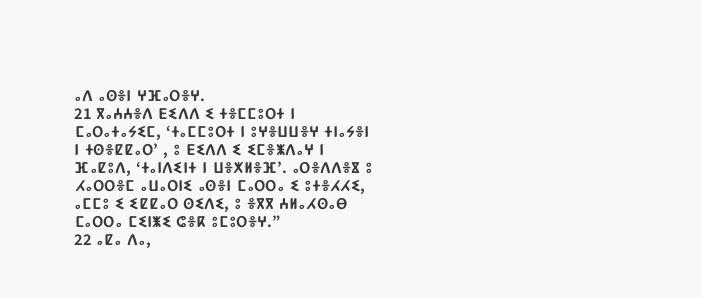ⴰⴷ ⴰⵙⴻⵏ ⵖⴼⴰⵔⴻⵖ.
21 ⴳⴰⵄⵄⴻⴷ ⴹⵉⴷⴷ ⵉ ⵜⴻⵎⵎⵓⵔⵜ ⵏ ⵎⴰⵔⴰⵜⴰⵢⵉⵎ, ‘ⵜⴰⵎⵎⵓⵔⵜ ⵏ ⵓⵖⴻⵡⵡⴻⵖ ⵜⵏⴰⵢⴻⵏ ⵏ ⵜⵙⴻⵇⵇⴰⵔ’ , ⵓ ⴹⵉⴷⴷ ⵉ ⵉⵎⴻⵥⴷⴰⵖ ⵏ ⴼⴰⵇⵓⴷ, ‘ⵜⴰⵏⴷⵉⵏⵜ ⵏ ⵡⴻⵅⵍⴻⴼ’. ⴰⵔⴻⴷⴷⴻⴵ ⵓ ⵃⴰⵔⵔⴻⵎ ⴰⵡⴰⵔⵏⵉ ⴰⵙⴻⵏ ⵎⴰⵔⵔⴰ ⵉ ⵓⵜⴻⵃⵃⵉ, ⴰⵎⵎⵓ ⵉ ⵉⵇⵇⴰⵔ ⵙⵉⴷⵉ, ⵓ ⴻⴳⴳ ⵄⵍⴰⵃⵙⴰⴱ ⵎⴰⵔⵔⴰ ⵎⵉⵏⵥⵉ ⵛⴻⴽ ⵓⵎⵓⵔⴻⵖ.”
22 ⴰⵇⴰ ⴷⴰ,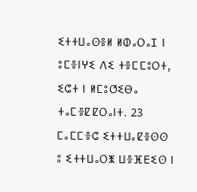ⵉⵜⵜⵡⴰⵙⴻⵍ ⵍⵀⴰⵔⴰⵊ ⵏ ⵓⵎⴻⵏⵖⵉ ⴷⵉ ⵜⴻⵎⵎⵓⵔⵜ, ⵉⵛⵜ ⵏ ⵍⵎⵓⵚⵉⴱⴰ ⵜⴰⵎⴻⵇⵇⵔⴰⵏⵜ. 23 ⵎⴰⵎⵎⴻⵛ ⵉⵜⵜⵡⴰⵇⴻⵙⵙ ⵓ ⵉⵜⵜⵡⴰⵔⵥ ⵡⴻⴼⴹⵉⵙ ⵏ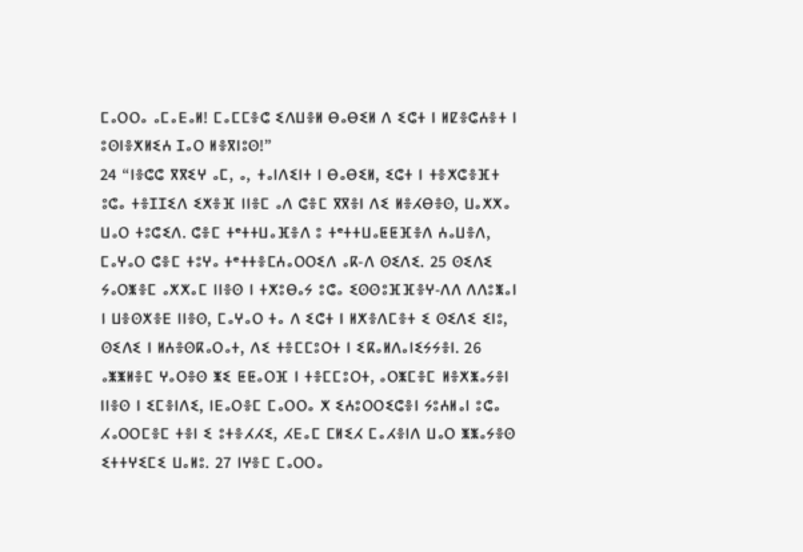ⵎⴰⵔⵔⴰ ⴰⵎⴰⴹⴰⵍ! ⵎⴰⵎⵎⴻⵛ ⵉⴷⵡⴻⵍ ⴱⴰⴱⵉⵍ ⴷ ⵉⵛⵜ ⵏ ⵍⵇⴻⵛⵄⴻⵜ ⵏ ⵓⵙⵏⴻⵅⵍⵉⵄ ⵊⴰⵔ ⵍⴻⴳⵏⵓⵙ!”
24 “ⵏⴻⵛⵛ ⴳⴳⵉⵖ ⴰⵎ, ⴰ, ⵜⴰⵏⴷⵉⵏⵜ ⵏ ⴱⴰⴱⵉⵍ, ⵉⵛⵜ ⵏ ⵜⴻⵅⵛⴻⴼⵜ ⵓⵛⴰ ⵜⴻⵊⵊⵉⴷ ⵉⵅⴻⴼ ⵏⵏⴻⵎ ⴰⴷ ⵛⴻⵎ ⴳⴳⴻⵏ ⴷⵉ ⵍⴻⵃⴱⴻⵙ, ⵡⴰⵅⵅⴰ ⵡⴰⵔ ⵜⵓⵛⵉⴷ. ⵛⴻⵎ ⵜᵉⵜⵜⵡⴰⴼⴻⴷ ⵓ ⵜᵉⵜⵜⵡⴰⵟⵟⴼⴻⴷ ⵄⴰⵡⴻⴷ, ⵎⴰⵖⴰⵔ ⵛⴻⵎ ⵜⵓⵖⴰ ⵜᵉⵜⵜⴻⵎⵄⴰⵔⵔⵉⴷ ⴰⴽ-ⴷ ⵙⵉⴷⵉ. 25 ⵙⵉⴷⵉ ⵢⴰⵔⵥⴻⵎ ⴰⵅⵅⴰⵎ ⵏⵏⴻⵙ ⵏ ⵜⵅⵓⴱⴰⵢ ⵓⵛⴰ ⵉⵙⵙⵓⴼⴼⴻⵖ-ⴷⴷ ⴷⴷⵓⵥⴰⵏ ⵏ ⵡⴻⵙⵅⴻⴹ ⵏⵏⴻⵙ, ⵎⴰⵖⴰⵔ ⵜⴰ ⴷ ⵉⵛⵜ ⵏ ⵍⵅⴻⴷⵎⴻⵜ ⵉ ⵙⵉⴷⵉ ⵉⵏⵓ, ⵙⵉⴷⵉ ⵏ ⵍⵄⴻⵙⴽⴰⵔⴰⵜ, ⴷⵉ ⵜⴻⵎⵎⵓⵔⵜ ⵏ ⵉⴽⴰⵍⴷⴰⵏⵉⵢⵢⴻⵏ. 26 ⴰⵥⵥⵍⴻⵎ ⵖⴰⵔⴻⵙ ⵥⵉ ⵟⵟⴰⵔⴼ ⵏ ⵜⴻⵎⵎⵓⵔⵜ, ⴰⵔⵥⵎⴻⵎ ⵍⴻⵅⵥⴰⵢⴻⵏ ⵏⵏⴻⵙ ⵏ ⵉⵎⴻⵏⴷⵉ, ⵏⴹⴰⵔⴻⵎ ⵎⴰⵔⵔⴰ ⵅ ⵉⵄⵓⵔⵔⵉⵛⴻⵏ ⵢⵓⵄⵍⴰⵏ ⵓⵛⴰ ⵃⴰⵔⵔⵎⴻⵎ ⵜⴻⵏ ⵉ ⵓⵜⴻⵃⵃⵉ, ⵃⴹⴰⵎ ⵎⵍⵉⵃ ⵎⴰⵃⴻⵏⴷ ⵡⴰⵔ ⵥⵥⴰⵢⴻⵙ ⵉⵜⵜⵖⵉⵎⵉ ⵡⴰⵍⵓ. 27 ⵏⵖⴻⵎ ⵎⴰⵔⵔⴰ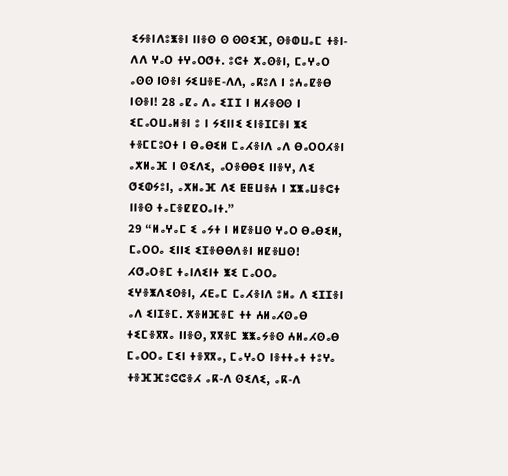ⵉⵢⴻⵏⴷⵓⵥⴻⵏ ⵏⵏⴻⵙ ⵙ ⵙⵙⵉⴼ, ⵙⴻⵀⵡⴰⵎ ⵜⴻⵏ-ⴷⴷ ⵖⴰⵔ ⵜⵖⴰⵔⵚⵜ. ⵓⵛⵜ ⵅⴰⵙⴻⵏ, ⵎⴰⵖⴰⵔ ⴰⵙⵙ ⵏⵙⴻⵏ ⵢⵉⵡⴻⴹ-ⴷⴷ, ⴰⴽⵓⴷ ⵏ ⵓⵄⴰⵇⴻⴱ ⵏⵙⴻⵏ! 28 ⴰⵇⴰ ⴷⴰ ⵉⵊⵊ ⵏ ⵍⵃⴻⵙⵙ ⵏ ⵉⵎⴰⵔⵡⴰⵍⴻⵏ ⵓ ⵏ ⵢⵉⵏⵏⵉ ⵉⵏⴻⵊⵎⴻⵏ ⵥⵉ ⵜⴻⵎⵎⵓⵔⵜ ⵏ ⴱⴰⴱⵉⵍ ⵎⴰⵃⴻⵏⴷ ⴰⴷ ⴱⴰⵔⵔⵃⴻⵏ ⴰⵅⵍⴰⴼ ⵏ ⵙⵉⴷⵉ, ⴰⵔⴻⴱⴱⵉ ⵏⵏⴻⵖ, ⴷⵉ ⵚⵉⵀⵢⵓⵏ, ⴰⵅⵍⴰⴼ ⴷⵉ ⵟⵟⵡⴻⵄ ⵏ ⵣⵥⴰⵡⴻⵛⵜ ⵏⵏⴻⵙ ⵜⴰⵎⴻⵇⵇⵔⴰⵏⵜ.”
29 “ⵍⴰⵖⴰⵎ ⵉ ⴰⵢⵜ ⵏ ⵍⵇⴻⵡⵙ ⵖⴰⵔ ⴱⴰⴱⵉⵍ, ⵎⴰⵔⵔⴰ ⵉⵏⵏⵉ ⵉⵊⴻⴱⴱⴷⴻⵏ ⵍⵇⴻⵡⵙ! ⵃⵚⴰⵔⴻⵎ ⵜⴰⵏⴷⵉⵏⵜ ⵥⵉ ⵎⴰⵔⵔⴰ ⵉⵖⴻⵥⴷⵉⵙⴻⵏ, ⵃⴹⴰⵎ ⵎⴰⵃⴻⵏⴷ ⵓⵍⴰ ⴷ ⵉⵊⵊⴻⵏ ⴰⴷ ⵉⵏⵊⴻⵎ. ⵅⴻⵍⴼⴻⵎ ⵜⵜ ⵄⵍⴰⵃⵙⴰⴱ ⵜⵉⵎⴻⴳⴳⴰ ⵏⵏⴻⵙ, ⴳⴳⴻⵎ ⵥⵥⴰⵢⴻⵙ ⵄⵍⴰⵃⵙⴰⴱ ⵎⴰⵔⵔⴰ ⵎⵉⵏ ⵜⴻⴳⴳⴰ, ⵎⴰⵖⴰⵔ ⵏⴻⵜⵜⴰⵜ ⵜⵓⵖⴰ ⵜⴻⴼⴼⵓⵛⵛⴻⵃ ⴰⴽ-ⴷ ⵙⵉⴷⵉ, ⴰⴽ-ⴷ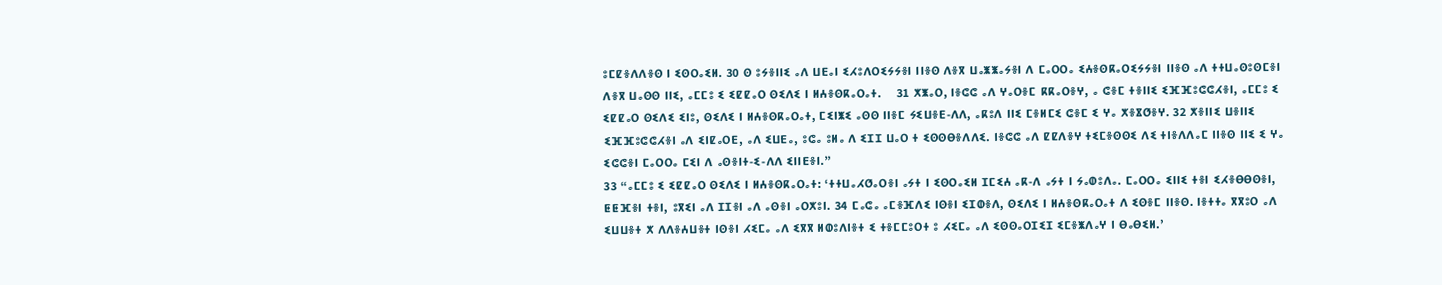ⵓⵎⵇⴻⴷⴷⴻⵙ ⵏ ⵉⵙⵔⴰⵉⵍ. 30 ⵙ ⵓⵢⴻⵏⵏⵉ ⴰⴷ ⵡⴹⴰⵏ ⵉⵃⵓⴷⵔⵉⵢⵢⴻⵏ ⵏⵏⴻⵙ ⴷⴻⴳ ⵡⴰⵥⵥⴰⵢⴻⵏ ⴷ ⵎⴰⵔⵔⴰ ⵉⵄⴻⵙⴽⴰⵔⵉⵢⵢⴻⵏ ⵏⵏⴻⵙ ⴰⴷ ⵜⵜⵡⴰⵙⵓⵙⵎⴻⵏ ⴷⴻⴳ ⵡⴰⵙⵙ ⵏⵏⵉ, ⴰⵎⵎⵓ ⵉ ⵉⵇⵇⴰⵔ ⵙⵉⴷⵉ ⵏ ⵍⵄⴻⵙⴽⴰⵔⴰⵜ.    31 ⵅⵥⴰⵔ, ⵏⴻⵛⵛ ⴰⴷ ⵖⴰⵔⴻⵎ ⴽⴽⴰⵔⴻⵖ, ⴰ ⵛⴻⵎ ⵜⴻⵏⵏⵉ ⵉⴼⴼⵓⵛⵛⵃⴻⵏ, ⴰⵎⵎⵓ ⵉ ⵉⵇⵇⴰⵔ ⵙⵉⴷⵉ ⵉⵏⵓ, ⵙⵉⴷⵉ ⵏ ⵍⵄⴻⵙⴽⴰⵔⴰⵜ, ⵎⵉⵏⵥⵉ ⴰⵙⵙ ⵏⵏⴻⵎ ⵢⵉⵡⴻⴹ-ⴷⴷ, ⴰⴽⵓⴷ ⵏⵏⵉ ⵎⴻⵍⵎⵉ ⵛⴻⵎ ⵉ ⵖⴰ ⵅⴻⴵⵚⴻⵖ. 32 ⵅⴻⵏⵏⵉ ⵡⴻⵏⵏⵉ ⵉⴼⴼⵓⵛⵛⵃⴻⵏ ⴰⴷ ⵉⵏⵇⴰⵔⴹ, ⴰⴷ ⵉⵡⴹⴰ, ⵓⵛⴰ ⵓⵍⴰ ⴷ ⵉⵊⵊ ⵡⴰⵔ ⵜ ⵉⵙⵙⴱⴻⴷⴷⵉ. ⵏⴻⵛⵛ ⴰⴷ ⵇⵇⴷⴻⵖ ⵜⵉⵎⴻⵙⵙⵉ ⴷⵉ ⵜⵏⴻⴷⴷⴰⵎ ⵏⵏⴻⵙ ⵏⵏⵉ ⵉ ⵖⴰ ⵉⵛⵛⴻⵏ ⵎⴰⵔⵔⴰ ⵎⵉⵏ ⴷ ⴰⵙⴻⵏⵜ-ⵉ-ⴷⴷ ⵉⵏⵏⴹⴻⵏ.”
33 “ⴰⵎⵎⵓ ⵉ ⵉⵇⵇⴰⵔ ⵙⵉⴷⵉ ⵏ ⵍⵄⴻⵙⴽⴰⵔⴰⵜ: ‘ⵜⵜⵡⴰⵃⵚⴰⵔⴻⵏ ⴰⵢⵜ ⵏ ⵉⵙⵔⴰⵉⵍ ⵊⵎⵉⵄ ⴰⴽ-ⴷ ⴰⵢⵜ ⵏ ⵢⴰⵀⵓⴷⴰ. ⵎⴰⵔⵔⴰ ⵉⵏⵏⵉ ⵜⴻⵏ ⵉⵃⴻⴱⴱⵙⴻⵏ, ⵟⵟⴼⴻⵏ ⵜⴻⵏ, ⵓⴳⵉⵏ ⴰⴷ ⵊⵊⴻⵏ ⴰⴷ ⴰⵙⴻⵏ ⴰⵔⵅⵓⵏ. 34 ⵎⴰⵛⴰ ⴰⵎⴻⴼⴷⵉ ⵏⵙⴻⵏ ⵉⵊⵀⴻⴷ, ⵙⵉⴷⵉ ⵏ ⵍⵄⴻⵙⴽⴰⵔⴰⵜ ⴷ ⵉⵙⴻⵎ ⵏⵏⴻⵙ. ⵏⴻⵜⵜⴰ ⴳⴳⵓⵔ ⴰⴷ ⵉⵡⵡⴻⵜ ⵅ ⴷⴷⴻⵄⵡⴻⵜ ⵏⵙⴻⵏ ⵃⵉⵎⴰ ⴰⴷ ⵉⴳⴳ ⵍⵀⵓⴷⵏⴻⵜ ⵉ ⵜⴻⵎⵎⵓⵔⵜ ⵓ ⵃⵉⵎⴰ ⴰⴷ ⵉⵙⵙⴰⵔⵊⵉⵊ ⵉⵎⴻⵥⴷⴰⵖ ⵏ ⴱⴰⴱⵉⵍ.’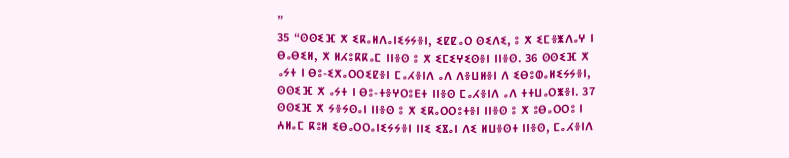”
35 “ⵙⵙⵉⴼ ⵅ ⵉⴽⴰⵍⴷⴰⵏⵉⵢⵢⴻⵏ, ⵉⵇⵇⴰⵔ ⵙⵉⴷⵉ, ⵓ ⵅ ⵉⵎⴻⵥⴷⴰⵖ ⵏ ⴱⴰⴱⵉⵍ, ⵅ ⵍⵃⵓⴽⴽⴰⵎ ⵏⵏⴻⵙ ⵓ ⵅ ⵉⵎⵉⵖⵉⵙⴻⵏ ⵏⵏⴻⵙ. 36 ⵙⵙⵉⴼ ⵅ ⴰⵢⵜ ⵏ ⴱⵓ-ⵉⵅⴰⵔⵔⵉⵇⴻⵏ ⵎⴰⵃⴻⵏⴷ ⴰⴷ ⴷⴻⵡⵍⴻⵏ ⴷ ⵉⴱⵓⵀⴰⵍⵉⵢⵢⴻⵏ, ⵙⵙⵉⴼ ⵅ ⴰⵢⵜ ⵏ ⴱⵓ-ⵜⴻⵖⵔⵓⴹⵜ ⵏⵏⴻⵙ ⵎⴰⵃⴻⵏⴷ ⴰⴷ ⵜⵜⵡⴰⵔⵥⴻⵏ. 37 ⵙⵙⵉⴼ ⵅ ⵢⴻⵢⵙⴰⵏ ⵏⵏⴻⵙ ⵓ ⵅ ⵉⴽⴰⵔⵔⵓⵜⴻⵏ ⵏⵏⴻⵙ ⵓ ⵅ ⵓⴱⴰⵔⵔⵓ ⵏ ⵄⵍⴰⵎ ⴽⵓⵍ ⵉⴱⴰⵔⵔⴰⵏⵉⵢⵢⴻⵏ ⵏⵏⵉ ⵉⴵⴰⵏ ⴷⵉ ⵍⵡⴻⵙⵜ ⵏⵏⴻⵙ, ⵎⴰⵃⴻⵏⴷ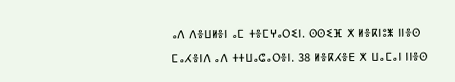ⴰⴷ ⴷⴻⵡⵍⴻⵏ ⴰⵎ ⵜⴻⵎⵖⴰⵔⵉⵏ. ⵙⵙⵉⴼ ⵅ ⵍⴻⴽⵏⵓⵥ ⵏⵏⴻⵙ ⵎⴰⵃⴻⵏⴷ ⴰⴷ ⵜⵜⵡⴰⵛⴰⵔⴻⵏ. 38 ⵍⴻⴽⵃⴻⴹ ⵅ ⵡⴰⵎⴰⵏ ⵏⵏⴻⵙ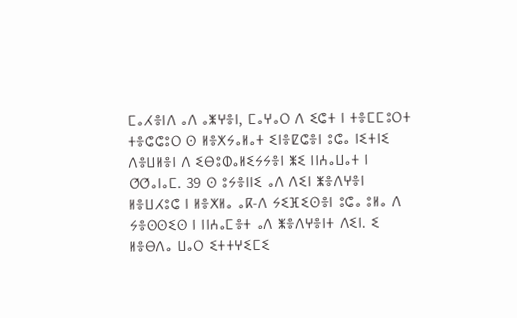ⵎⴰⵃⴻⵏⴷ ⴰⴷ ⴰⵥⵖⴻⵏ, ⵎⴰⵖⴰⵔ ⴷ ⵉⵛⵜ ⵏ ⵜⴻⵎⵎⵓⵔⵜ ⵜⴻⵛⵛⵓⵔ ⵙ ⵍⴻⵅⵢⴰⵍⴰⵜ ⵉⵏⴻⵇⵛⴻⵏ ⵓⵛⴰ ⵏⵉⵜⵏⵉ ⴷⴻⵡⵍⴻⵏ ⴷ ⵉⴱⵓⵀⴰⵍⵉⵢⵢⴻⵏ ⵥⵉ ⵏⵏⵄⴰⵡⴰⵜ ⵏ ⵚⵚⴰⵏⴰⵎ. 39 ⵙ ⵓⵢⴻⵏⵏⵉ ⴰⴷ ⴷⵉⵏ ⵥⴻⴷⵖⴻⵏ ⵍⴻⵡⵃⵓⵛ ⵏ ⵍⴻⵅⵍⴰ ⴰⴽ-ⴷ ⵢⵉⴼⵉⵙⴻⵏ ⵓⵛⴰ ⵓⵍⴰ ⴷ ⵢⴻⵙⵙⵉⵙ ⵏ ⵏⵏⵄⴰⵎⴻⵜ ⴰⴷ ⵥⴻⴷⵖⴻⵏⵜ ⴷⵉⵏ. ⵉ ⵍⴻⴱⴷⴰ ⵡⴰⵔ ⵉⵜⵜⵖⵉⵎⵉ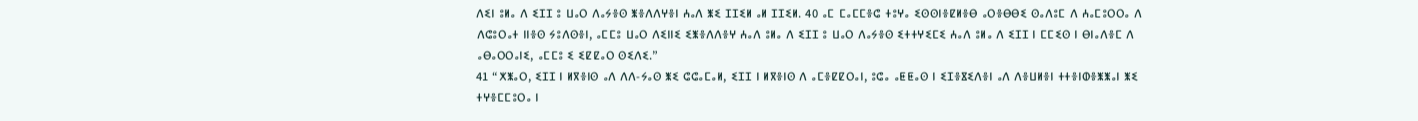ⴷⵉⵏ ⵓⵍⴰ ⴷ ⵉⵊⵊ ⵓ ⵡⴰⵔ ⴷⴰⵢⴻⵙ ⵥⴻⴷⴷⵖⴻⵏ ⵄⴰⴷ ⵥⵉ ⵊⵊⵉⵍ ⴰⵍ ⵊⵊⵉⵍ. 40 ⴰⵎ ⵎⴰⵎⵎⴻⵛ ⵜⵓⵖⴰ ⵉⵙⵙⵏⴻⵇⵍⴻⴱ ⴰⵔⴻⴱⴱⵉ ⵙⴰⴷⵓⵎ ⴷ ⵄⴰⵎⵓⵔⵔⴰ ⴷ ⴷⵛⵓⵔⴰⵜ ⵏⵏⴻⵙ ⵢⵓⴷⵙⴻⵏ, ⴰⵎⵎⵓ ⵡⴰⵔ ⴷⵉⵏⵏⵉ ⵉⵥⴻⴷⴷⴻⵖ ⵄⴰⴷ ⵓⵍⴰ ⴷ ⵉⵊⵊ ⵓ ⵡⴰⵔ ⴷⴰⵢⴻⵙ ⵉⵜⵜⵖⵉⵎⵉ ⵄⴰⴷ ⵓⵍⴰ ⴷ ⵉⵊⵊ ⵏ ⵎⵎⵉⵙ ⵏ ⴱⵏⴰⴷⴻⵎ ⴷ ⴰⴱⴰⵔⵔⴰⵏⵉ, ⴰⵎⵎⵓ ⵉ ⵉⵇⵇⴰⵔ ⵙⵉⴷⵉ.”
41 “ⵅⵥⴰⵔ, ⵉⵊⵊ ⵏ ⵍⴳⴻⵏⵙ ⴰⴷ ⴷⴷ-ⵢⴰⵙ ⵥⵉ ⵛⵛⴰⵎⴰⵍ, ⵉⵊⵊ ⵏ ⵍⴳⴻⵏⵙ ⴷ ⴰⵎⴻⵇⵇⵔⴰⵏ, ⵓⵛⴰ ⴰⵟⵟⴰⵙ ⵏ ⵉⵊⴻⴵⵉⴷⴻⵏ ⴰⴷ ⴷⴻⵡⵍⴻⵏ ⵜⵜⴻⵏⵀⴻⵥⵥⴰⵏ ⵥⵉ ⵜⵖⴻⵎⵎⵓⵔⴰ ⵏ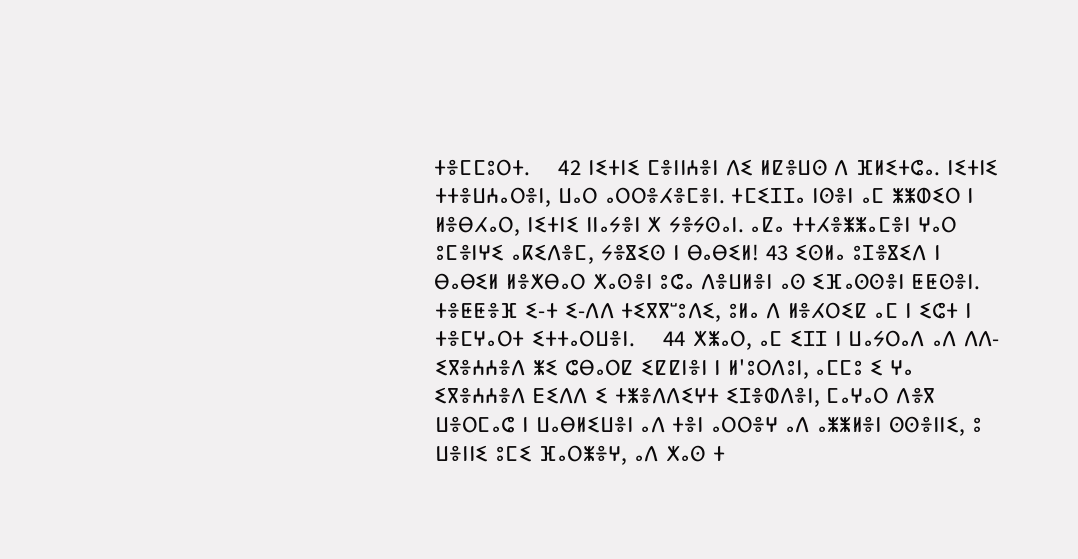ⵜⴻⵎⵎⵓⵔⵜ.    42 ⵏⵉⵜⵏⵉ ⵎⴻⵏⵏⵄⴻⵏ ⴷⵉ ⵍⵇⴻⵡⵙ ⴷ ⴼⵍⵉⵜⵛⴰ. ⵏⵉⵜⵏⵉ ⵜⵜⴻⵡⵄⴰⵔⴻⵏ, ⵡⴰⵔ ⴰⵔⵔⴻⵃⴻⵎⴻⵏ. ⵜⵎⵉⵊⵊⴰ ⵏⵙⴻⵏ ⴰⵎ ⵥⵥⵀⵉⵔ ⵏ ⵍⴻⴱⵃⴰⵔ, ⵏⵉⵜⵏⵉ ⵏⵏⴰⵢⴻⵏ ⵅ ⵢⴻⵢⵙⴰⵏ. ⴰⵇⴰ ⵜⵜⵃⴻⵥⵥⴰⵎⴻⵏ ⵖⴰⵔ ⵓⵎⴻⵏⵖⵉ ⴰⴽⵉⴷⴻⵎ, ⵢⴻⴵⵉⵙ ⵏ ⴱⴰⴱⵉⵍ! 43 ⵉⵙⵍⴰ ⵓⵊⴻⴵⵉⴷ ⵏ ⴱⴰⴱⵉⵍ ⵍⴻⵅⴱⴰⵔ ⵅⴰⵙⴻⵏ ⵓⵛⴰ ⴷⴻⵡⵍⴻⵏ ⴰⵙ ⵉⴼⴰⵙⵙⴻⵏ ⵟⵟⵙⴻⵏ. ⵜⴻⵟⵟⴻⴼ ⵉ-ⵜ ⵉ-ⴷⴷ ⵜⵉⴳⴳⵯⵓⴷⵉ, ⵓⵍⴰ ⴷ ⵍⴻⵃⵔⵉⵇ ⴰⵎ ⵏ ⵉⵛⵜ ⵏ ⵜⴻⵎⵖⴰⵔⵜ ⵉⵜⵜⴰⵔⵡⴻⵏ.    44 ⵅⵥⴰⵔ, ⴰⵎ ⵉⵊⵊ ⵏ ⵡⴰⵢⵔⴰⴷ ⴰⴷ ⴷⴷ-ⵉⴳⴻⵄⵄⴻⴷ ⵥⵉ ⵛⴱⴰⵔⵇ ⵉⵇⵇⵏⴻⵏ ⵏ ⵍ'ⵓⵔⴷⵓⵏ, ⴰⵎⵎⵓ ⵉ ⵖⴰ ⵉⴳⴻⵄⵄⴻⴷ ⴹⵉⴷⴷ ⵉ ⵜⵥⴻⴷⴷⵉⵖⵜ ⵉⵊⴻⵀⴷⴻⵏ, ⵎⴰⵖⴰⵔ ⴷⴻⴳ ⵡⴻⵔⵎⴰⵛ ⵏ ⵡⴰⴱⵍⵉⵡⴻⵏ ⴰⴷ ⵜⴻⵏ ⴰⵔⵔⴻⵖ ⴰⴷ ⴰⵥⵥⵍⴻⵏ ⵙⵙⴻⵏⵏⵉ, ⵓ ⵡⴻⵏⵏⵉ ⵓⵎⵉ ⴼⴰⵔⵥⴻⵖ, ⴰⴷ ⵅⴰⵙ ⵜ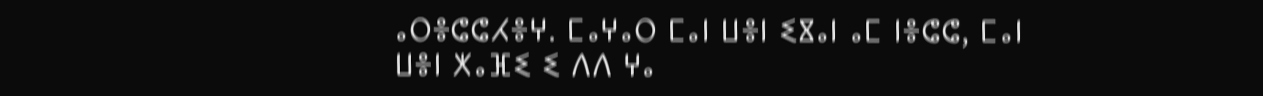ⴰⵔⴻⵛⵛⵃⴻⵖ. ⵎⴰⵖⴰⵔ ⵎⴰⵏ ⵡⴻⵏ ⵉⴵⴰⵏ ⴰⵎ ⵏⴻⵛⵛ, ⵎⴰⵏ ⵡⴻⵏ ⵅⴰⴼⵉ ⵉ ⴷⴷ ⵖⴰ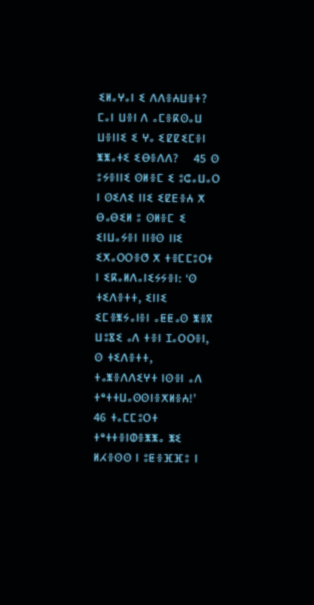ⵉⵍⴰⵖⴰⵏ ⵉ ⴷⴷⴻⵄⵡⴻⵜ? ⵎⴰⵏ ⵡⴻⵏ ⴷ ⴰⵎⴻⴽⵙⴰⵡ ⵡⴻⵏⵏⵉ ⵉ ⵖⴰ ⵉⵇⵇⵉⵎⴻⵏ ⵥⵥⴰⵜⵉ ⵉⴱⴻⴷⴷ?    45 ⵙ ⵓⵢⴻⵏⵏⵉ ⵙⵍⴻⵎ ⵉ ⵓⵛⴰⵡⴰⵔ ⵏ ⵙⵉⴷⵉ ⵏⵏⵉ ⵉⵇⴹⴻⵄ ⵅ ⴱⴰⴱⵉⵍ ⵓ ⵙⵍⴻⵎ ⵉ ⵉⵏⵡⴰⵢⴻⵏ ⵏⵏⴻⵙ ⵏⵏⵉ ⵉⵅⴰⵔⵔⴻⵚ ⵅ ⵜⴻⵎⵎⵓⵔⵜ ⵏ ⵉⴽⴰⵍⴷⴰⵏⵉⵢⵢⴻⵏ: ‘ⵙ ⵜⵉⴷⴻⵜⵜ, ⵉⵏⵏⵉ ⵉⵎⴻⵥⵢⴰⵏⴻⵏ ⴰⵟⵟⴰⵙ ⵥⴻⴳ ⵡⵓⴵⵉ ⴰⴷ ⵜⴻⵏ ⵊⴰⵔⵔⴻⵏ, ⵙ ⵜⵉⴷⴻⵜⵜ, ⵜⴰⵥⴻⴷⴷⵉⵖⵜ ⵏⵙⴻⵏ ⴰⴷ ⵜᵉⵜⵜⵡⴰⵙⵙⵏⴻⵅⵍⴻⵄ!’    46 ⵜⴰⵎⵎⵓⵔⵜ ⵜᵉⵜⵜⴻⵏⵀⴻⵥⵥⴰ ⵥⵉ ⵍⵃⴻⵙⵙ ⵏ ⵓⵟⴻⴼⴼⵓ ⵏ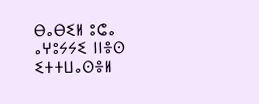ⴱⴰⴱⵉⵍ ⵓⵛⴰ ⴰⵖⵓⵢⵢⵉ ⵏⵏⴻⵙ ⵉⵜⵜⵡⴰⵙⴻⵍ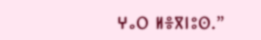ⵖⴰⵔ ⵍⴻⴳⵏⵓⵙ.”